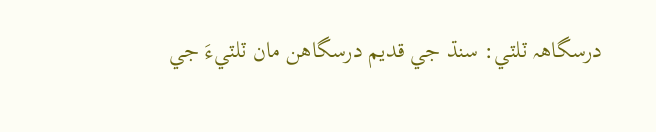درسگاھہ ٽلٽي: سنڌ جي قديم درسگاهن مان ٽلٽيءَ جي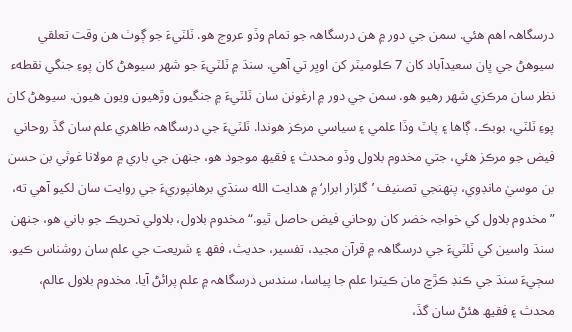درسگاھہ اهم هئي. سمن جي دور ۾ هن درسگاھہ جو تمام وڏو عروج هو. ٽلٽيءَ جو ڳوٺ هن وقت تعلقي سيوهڻ جي ڀان سعيدآباد کان 7 ڪلوميٽر کن اوڀر تي آهي. سنڌ ۾ ٽلٽيءَ جو شھر سيوهڻ کان پوءِ جنگي نقطهء نظر سان مرڪزي شھر رهيو هو. سمن جي دور ۾ ارغونن سان ٽلٽيءَ ۾ جنگيون وڙهيون ويون هيون. سيوهڻ کان پوءِ ٽلٽي، بوبڪ، ڳاها ۽ پاٽ وڏا علمي ۽ سياسي مرڪز هوندا. ٽلٽيءَ جي درسگاھہ ظاهري علم سان گڏ روحاني فيض جو مرڪز هئي، جتي مخدوم بلاول وڏو محدث ۽ فقيھ موجود هو، جنهن جي باري ۾ مولانا غوثي بن حسن بن موسيٰ مانڊوي، پنھنجي تصنيف ’گلزار ابرار‘ ۾ هدايت الله سنڌي برهانپوريءَ جي روايت سان لکيو آهي ته، ”مخدوم بلاول کي خواجہ خضر کان روحاني فيض حاصل ٿيو.“ مخدوم بلاول، بلاولي تحريڪ جو باني هو، جنهن سنڌ واسين کي ٽلٽيءَ جي درسگاھہ ۾ قرآن مجيد، تفسير، حديث، فقھ ۽ شريعت جي علم سان روشناس ڪيو. سڄيءَ سنڌ جي ڪنڊ ڪڙڇ مان ڪيترا علم جا پياسا، سندس درسگاھہ ۾ علم پرائڻ آيا. مخدوم بلاول عالم، محدث ۽ فقيھ هئڻ سان گڏ،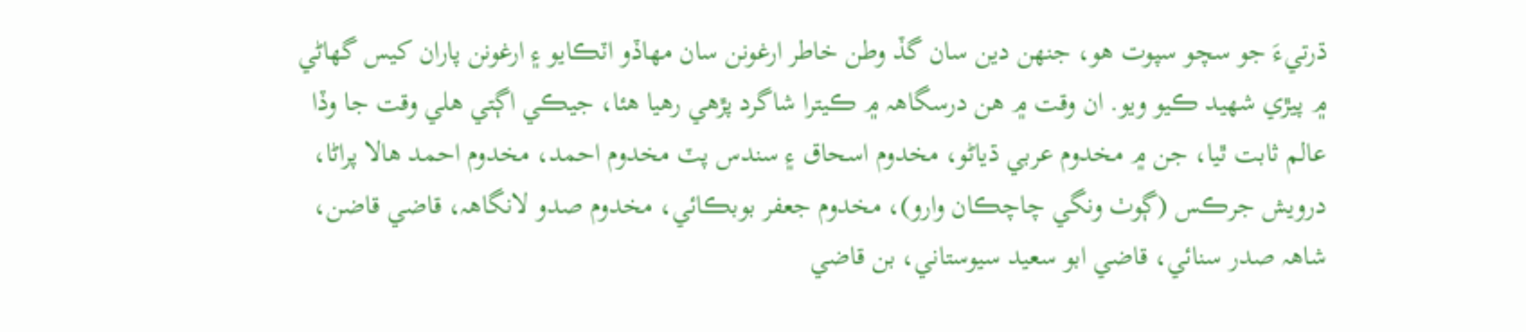ڌرتيءَ جو سچو سپوت هو، جنهن دين سان گڏ وطن خاطر ارغونن سان مهاڏو اٽڪايو ۽ ارغونن پاران کيس گهاڻي ۾ پيڙي شھيد ڪيو ويو. ان وقت ۾ هن درسگاھہ ۾ ڪيترا شاگرد پڙهي رهيا هئا، جيڪي اڳتي هلي وقت جا وڏا عالم ثابت ٿيا، جن ۾ مخدوم عربي ڌياڻو، مخدوم اسحاق ۽ سندس پٽ مخدوم احمد، مخدوم احمد هالا پراڻا، درويش جرڪس (ڳوٺ ونگي چاچڪان وارو)، مخدوم جعفر بوبڪائي، مخدوم صدو لانگاھہ، قاضي قاضن، شاھہ صدر سنائي، قاضي ابو سعيد سيوستاني، بن قاضي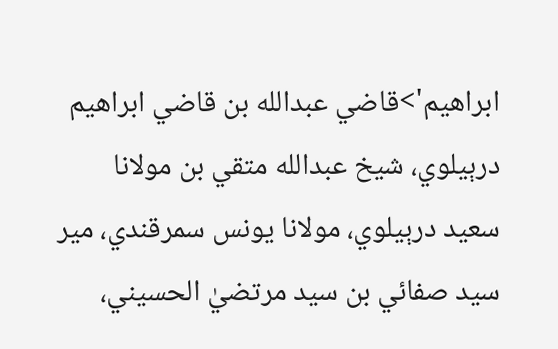ابراهيم'>قاضي عبدالله بن قاضي ابراهيم درٻيلوي، شيخ عبدالله متقي بن مولانا سعيد درٻيلوي، مولانا يونس سمرقندي، مير سيد صفائي بن سيد مرتضيٰ الحسيني،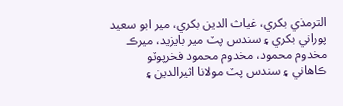الترمذي بکري، غياث الدين بکري، مير ابو سعيد پوراني بکري ۽ سندس پٽ مير بايزيد، ميرڪ مخدوم محمود، مخدوم محمود فخرپوٽو ڪاهاني ۽ سندس پٽ مولانا اثيرالدين ۽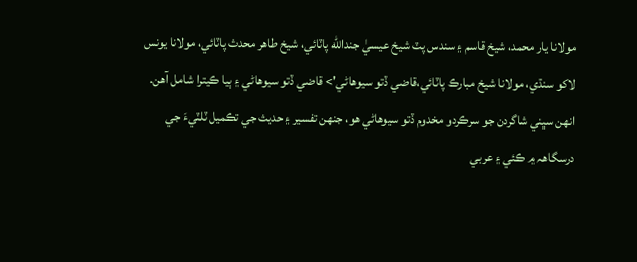مولانا يار محمد، شيخ قاسم ۽ سندس پٽ شيخ عيسيٰ جندالله پاٽائي، شيخ طاهر محدث پاٽائي، مولانا يونس لاکو سنڌي، مولانا شيخ مبارڪ پاٽائي،قاضي ڏتو سيوهاڻي'> قاضي ڏتو سيوهاڻي ۽ ٻيا ڪيترا شامل آهن. انهن سڀني شاگردن جو سرڪردو مخدوم ڏتو سيوهاڻي هو، جنهن تفسير ۽ حديث جي تڪميل ٽلٽيءَ جي درسگاھہ ۾ ڪئي ۽ عربي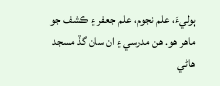ٻوليءَ، علم نجوم، علم جعفر ۽ ڪشف جو ماهر هو. هن مدرسي ۽ ان سان گڏ مسجد هاڻي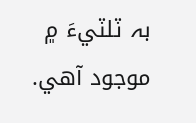بہ ٽلٽيءَ ۾ موجود آهي.